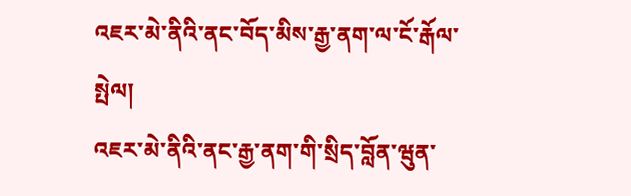འཇར་མེ་ནིའི་ནང་བོད་མིས་རྒྱ་ནག་ལ་ངོ་རྒོལ་སྤེལ།
འཇར་མེ་ནིའི་ནང་རྒྱ་ནག་གི་སྲིད་བློན་ཝུན་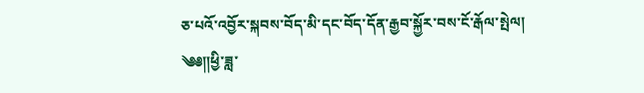ཅ་པའོ་འབྱོར་སྐབས་བོད་མི་དང་བོད་དོན་རྒྱབ་སྐྱོར་བས་ངོ་རྒོལ་སྤེལ།
༄༅༎ཕྱི་ཟླ་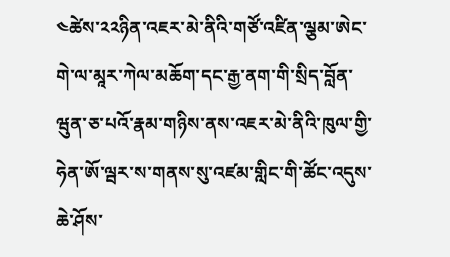༤ཚེས་༢༢ཉིན་འཇར་མེ་ནིའི་གཙོ་འཛིན་ལྕམ་ཨེང་གེ་ལ་མཱར་ཀེལ་མཆོག་དང་རྒྱ་ནག་གི་སྲིད་བློན་ཝུན་ཅ་པའོ་རྣམ་གཉིས་ནས་འཇར་མེ་ནིའི་ཁུལ་གྱི་ཧེན་ཨོ་ལྦར་ས་གནས་སུ་འཛམ་གླིང་གི་ཚོང་འདུས་ཆེ་ཤོས་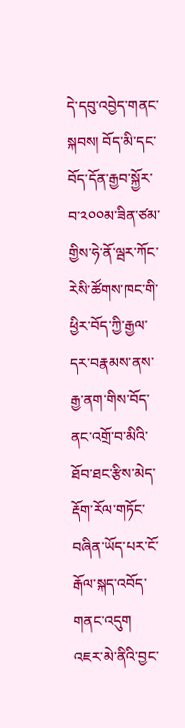དེ་དབུ་འབྱེད་གནང་སྐབས། བོད་མི་དང་བོད་དོན་རྒྱབ་སྐྱོར་བ་༢༠༠མ་ཟིན་ཙམ་གྱིས་ཧེ་ནོ་ལྦར་ཀོང་རེསི་ཚོགས་ཁང་གི་ཕྱིར་བོད་ཀྱི་རྒྱལ་དར་བརྣམས་ནས་རྒྱ་ནག་གིས་བོད་ནང་འགྲོ་བ་མིའི་ཐོབ་ཐང་རྩིས་མེད་རྡོག་རོལ་གཏོང་བཞིན་ཡོད་པར་ངོ་རྒོལ་སྐད་འབོད་གནང་འདུག
འཇར་མེ་ནིའི་བྱང་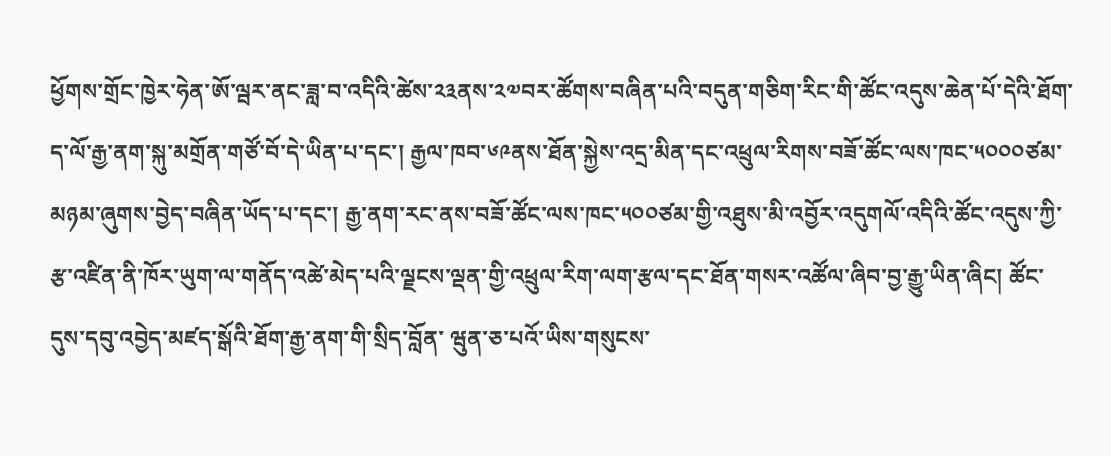ཕྱོགས་གྲོང་ཁྱེར་ཧེན་ཨོ་ལྦར་ནང་ཟླ་བ་འདིའི་ཚེས་༢༣ནས་༢༧བར་ཚོགས་བཞིན་པའི་བདུན་གཅིག་རིང་གི་ཚོང་འདུས་ཆེན་པོ་དེའི་ཐོག་ད་ལོ་རྒྱ་ནག་སྐུ་མགྲོན་གཙོ་བོ་དེ་ཡིན་པ་དང་། རྒྱལ་ཁབ་༦༩ནས་ཐོན་སྐྱེས་འདྲ་མིན་དང་འཕྲུལ་རིགས་བཟོ་ཚོང་ལས་ཁང་༥༠༠༠ཙམ་མཉམ་ཞུགས་བྱེད་བཞིན་ཡོད་པ་དང་། རྒྱ་ནག་རང་ནས་བཟོ་ཚོང་ལས་ཁང་༥༠༠ཙམ་གྱི་འཐུས་མི་འབྱོར་འདུགལོ་འདིའི་ཚོང་འདུས་ཀྱི་རྩ་འཛིན་ནི་ཁོར་ཡུག་ལ་གནོད་འཚེ་མེད་པའི་ལྗངས་ལྡན་གྱི་འཕྲུལ་རིག་ལག་རྩལ་དང་ཐོན་གསར་འཚོལ་ཞིབ་བྱ་རྒྱུ་ཡིན་ཞིང། ཚོང་དུས་དབུ་འབྱེད་མཛད་སྒོའི་ཐོག་རྒྱ་ནག་གི་སྲིད་བློན་ ཝུན་ཅ་པའོ་ཡིས་གསུངས་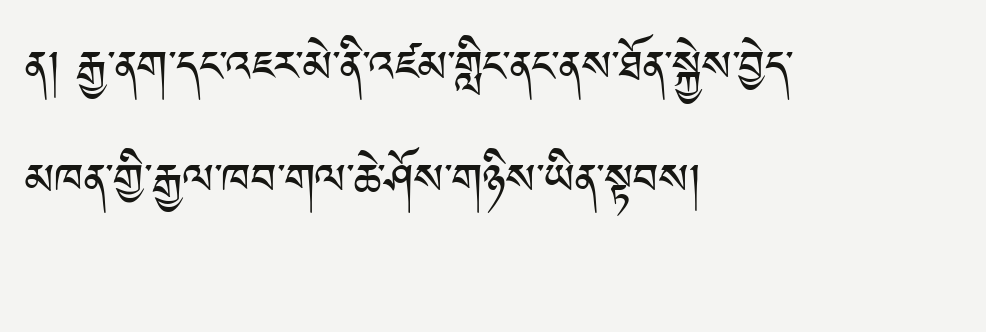ན། རྒྱ་ནག་དང་འཇར་མེ་ནི་འཛམ་གླིང་ནང་ནས་ཐོན་སྐྱེས་བྱེད་མཁན་གྱི་རྒྱལ་ཁབ་གལ་ཆེ་ཤོས་གཉིས་ཡིན་སྟབས།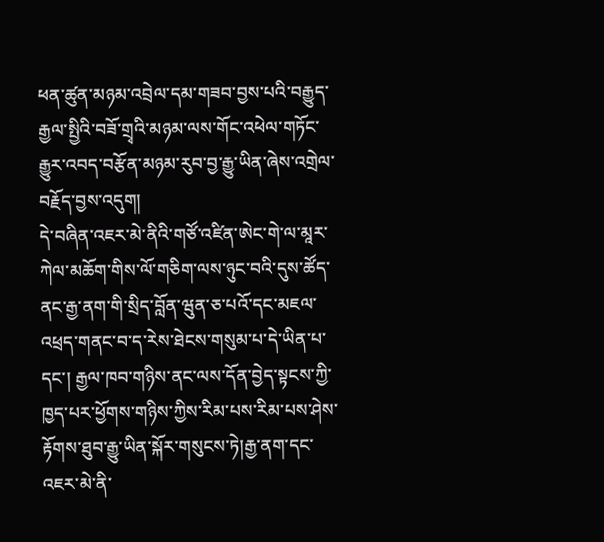ཕན་ཚུན་མཉམ་འབྲེལ་དམ་གཟབ་བྱས་པའི་བརྒྱུད་རྒྱལ་སྤྱིའི་བཟོ་གྲྭའི་མཉམ་ལས་གོང་འཕེལ་གཏོང་རྒྱུར་འབད་བརྩོན་མཉམ་རུབ་བྱ་རྒྱུ་ཡིན་ཞེས་འགྲེལ་བརྗོད་བྱས་འདུག།
དེ་བཞིན་འཇར་མེ་ནིའི་གཙོ་འཛིན་ཨེང་གེ་ལ་མཱར་ཀེལ་མཆོག་གིས་ལོ་གཅིག་ལས་ཉུང་བའི་དུས་ཚོད་ནང་རྒྱ་ནག་གི་སྲིད་བློན་ཝུན་ཅ་པའོ་དང་མཇལ་འཕྲད་གནང་བ་ད་རེས་ཐེངས་གསུམ་པ་དེ་ཡིན་པ་དང་། རྒྱལ་ཁབ་གཉིས་ནང་ལས་དོན་བྱེད་སྟངས་ཀྱི་ཁྱད་པར་ཕྱོགས་གཉིས་ཀྱིས་རིམ་པས་རིམ་པས་ཤེས་རྟོགས་ཐུབ་རྒྱུ་ཡིན་སྐོར་གསུངས་ཏེ།རྒྱ་ནག་དང་འཇར་མེ་ནི་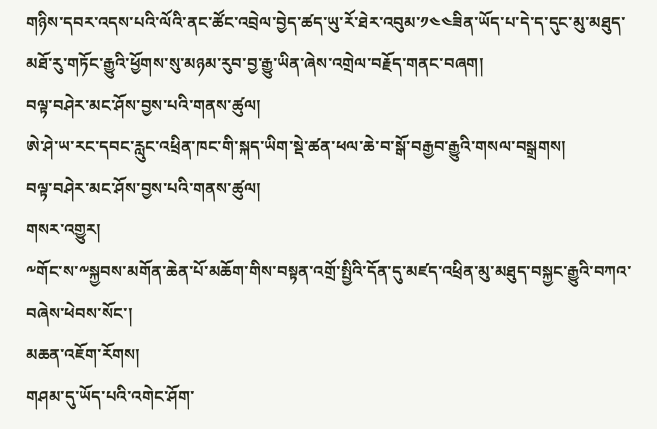གཉིས་དབར་འདས་པའི་ལོའི་ནང་ཚོང་འབྲེལ་བྱེད་ཚད་ཡུ་རོ་ཐེར་འབུམ་༡༤༤ཟིན་ཡོད་པ་དེ་ད་དུང་མུ་མཐུད་
མཐོ་རུ་གཏོང་རྒྱུའི་ཕྱོགས་སུ་མཉམ་རུབ་བྱ་རྒྱུ་ཡིན་ཞེས་འགྲེལ་བརྗོད་གནང་བཞག།
བལྟ་བཤེར་མང་ཤོས་བྱས་པའི་གནས་ཚུལ།
ཨེ་ཤེ་ཡ་རང་དབང་རླུང་འཕྲིན་ཁང་གི་སྐད་ཡིག་སྡེ་ཚན་ཕལ་ཆེ་བ་སྒོ་བརྒྱབ་རྒྱུའི་གསལ་བསྒྲགས།
བལྟ་བཤེར་མང་ཤོས་བྱས་པའི་གནས་ཚུལ།
གསར་འགྱུར།
༸གོང་ས་༸སྐྱབས་མགོན་ཆེན་པོ་མཆོག་གིས་བསྟན་འགྲོ་སྤྱིའི་དོན་དུ་མཛད་འཕྲིན་མུ་མཐུད་བསྐྱང་རྒྱུའི་བཀའ་བཞེས་ཕེབས་སོང་།
མཆན་འཇོག་རོགས།
གཤམ་དུ་ཡོད་པའི་འགེང་ཤོག་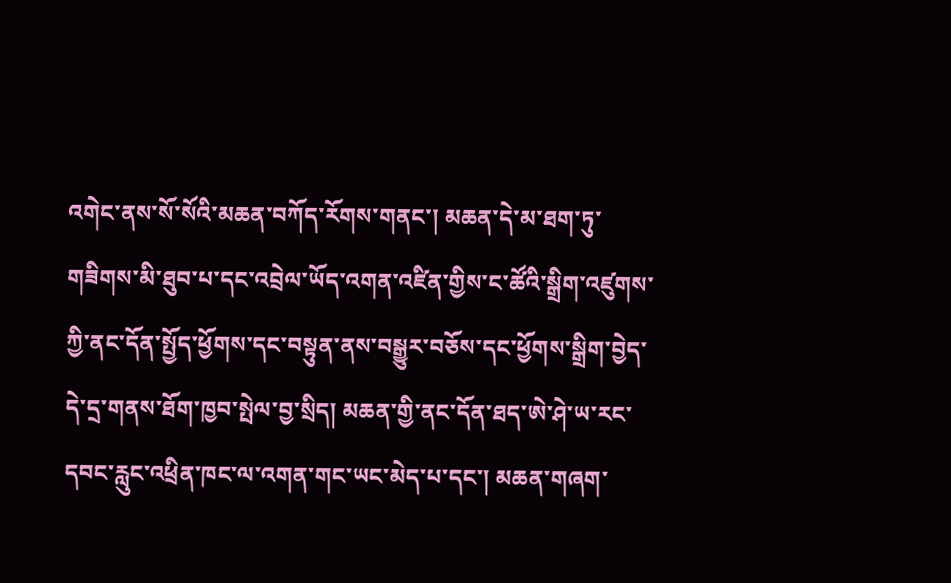འགེང་ནས་སོ་སོའི་མཆན་བཀོད་རོགས་གནང་། མཆན་དེ་མ་ཐག་ཏུ་གཟིགས་མི་ཐུབ་པ་དང་འབྲེལ་ཡོད་འགན་འཛིན་གྱིས་ང་ཚོའི་སྒྲིག་འཛུགས་ཀྱི་ནང་དོན་སྤྱོད་ཕྱོགས་དང་བསྟུན་ནས་བསྒྱུར་བཅོས་དང་ཕྱོགས་སྒྲིག་བྱེད་དེ་དྲ་གནས་ཐོག་ཁྱབ་སྤེལ་བྱ་སྲིད། མཆན་གྱི་ནང་དོན་ཐད་ཨེ་ཤེ་ཡ་རང་དབང་རླུང་འཕྲིན་ཁང་ལ་འགན་གང་ཡང་མེད་པ་དང་། མཆན་གཞག་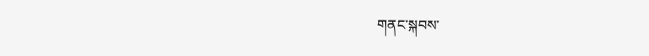གནང་སྐབས་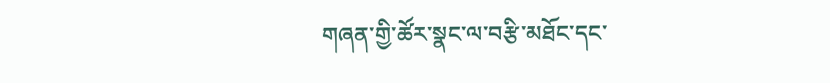གཞན་གྱི་ཚོར་སྣང་ལ་བརྩི་མཐོང་དང་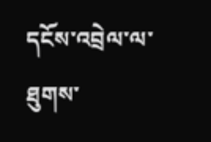དངོས་འབྲེལ་ལ་ཐུགས་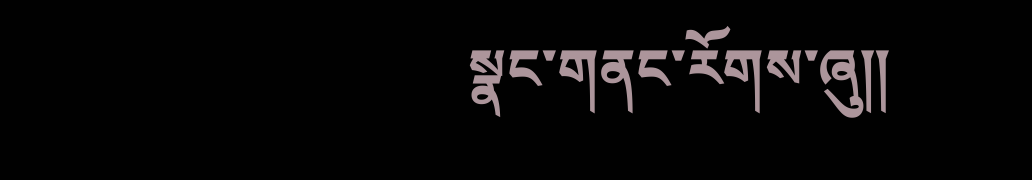སྣང་གནང་རོགས་ཞུ༎